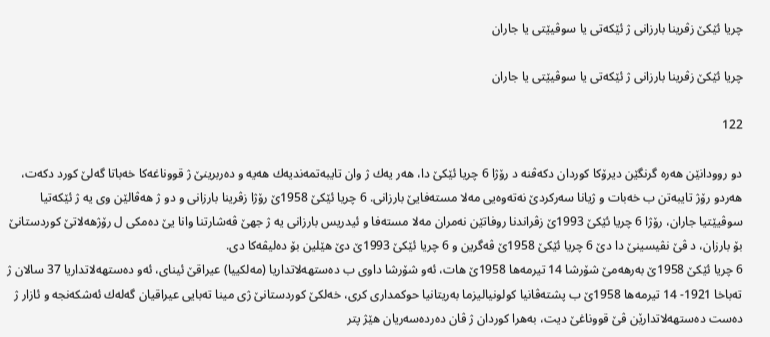چریا ئێكێ زڤرینا بارزانى ژ ئێكه‌تى یا سوڤیێتی یا جاران

چریا ئێكێ زڤرینا بارزانى ژ ئێكه‌تى یا سوڤیێتی یا جاران

122

دو روودانێن هه‌ره‌ گرنگێن دیرۆكا كوردان دكه‌ڤنه‌ د رۆژا 6 چریا ئێكێ دا، هه‌ر یه‌ك ژ وان تایبه‌تمه‌ندیه‌ك هه‌یه‌ و ده‌ربرینێ ژ قووناغه‌كا خه‌باتا گه‌لێ كورد دكه‌ت، هه‌ردو رۆژ تایبه‌تن ب خه‌بات و ژیانا سه‌ركردێ نه‌ته‌وه‌یى مه‌لا مسته‌فایێ بارزانى. 6 چریا ئێكێ 1958ێ رۆژا زڤرینا بارزانی و دو ژ هه‌ڤالێن وى یه‌ ژ ئێكه‌تیا سوڤیێتیا جاران، رۆژا 6 چریا ئێكێ 1993ێ زڤراندنا روفاتێن نه‌مران مه‌لا مسته‌فا و ئیدریس بارزانى یه‌ ژ جهێ ڤه‌شارتنا وانا یێ ده‌مكى ل رۆژهه‌لاتێ كوردستانێ بۆ بارزان، د ڤێ نڤیسینێ دا دێ 6 چریا ئێكێ 1958ێ ڤه‌گرین و 6 چریا ئێكێ 1993ێ دێ هێلین بۆ ده‌لیڤه‌كا دی.
6 چریا ئێكێ 1958ێ به‌رهه‌مێ شۆرشا 14 تیرمه‌ها 1958ێ هات، ئه‌و شۆرشا داوى ب ده‌ستهه‌لاتداریا (مه‌لكییا) عیراقێ ئیناى، ئه‌و ده‌ستهه‌لاتداریا 37 سالان ژ ته‌باخا 1921- 14 تیرمه‌ها 1958ێ ب پشته‌ڤانیا كولونیالیزما به‌ریتانیا حوكمدارى كرى، خه‌لكێ كوردستانێ ژى مینا ته‌بایى عیراقیان گه‌له‌ك ئه‌شكه‌نجه‌ و ئازار ژ ده‌ست ده‌ستهه‌لاتدارێن ڤێ قووناغێ دیت، به‌هرا كوردان ژ ڤان ده‌رده‌سه‌ریان هێژ پتر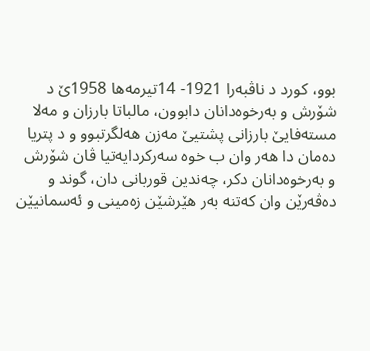بوو، كورد د ناڤبه‌را 1921- 14تیرمه‌ها 1958ێ د شۆرش و به‌رخوه‌دانان دابوون، مالباتا بارزان و مه‌لا مسته‌فایێ بارزانى پشتیێ مه‌زن هه‌لگرتبوو و د پتریا ده‌مان دا هه‌ر وان ب خوه‌ سه‌ركردایه‌تیا ڤان شۆرش و به‌رخوه‌دانان دكر، چه‌ندین قوربانى دان، گوند و ده‌ڤه‌رێن وان كه‌تنه‌ به‌ر هێرشێن زه‌مینى و ئه‌سمانیێن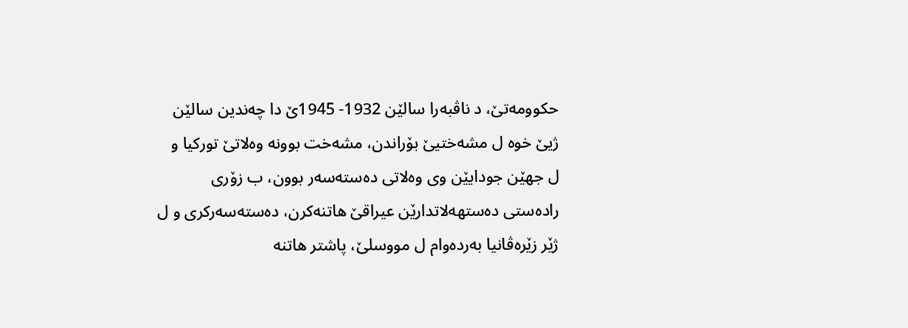حكوومه‌تێ، د ناڤبه‌را سالێن 1932- 1945ێ دا چه‌ندین سالێن ژیێ خوه‌ ل مشه‌ختیێ بۆراندن، مشه‌خت بوونه‌ وه‌لاتێ توركیا و ل جهێن جودایێن وى وه‌لاتى ده‌سته‌سه‌ر بوون، ب زۆرى راده‌ستى ده‌ستهه‌لاتدارێن عیراقێ هاتنه‌كرن، ده‌سته‌سه‌ركرى و ل ژێر زێره‌ڤانیا به‌رده‌وام ل مووسلێ، پاشتر هاتنه‌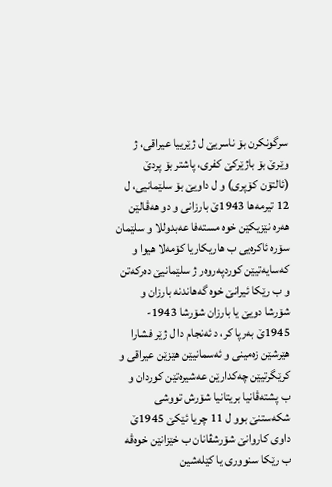سرگونكرن بۆ ناسریێ ل ژێرییا عیراقى، ژ وێرێ بۆ باژێركێ كفرى، پاشتر بۆ پردێ (ئالتۆن كۆپرى) و ل داویێ بۆ سلێمانیى، ل 12 تیرمه‌ها 1943ێ بارزانى و دو هه‌ڤالێن هه‌ره‌ نێزیكێن خوه‌ مسته‌فا عه‌بدوللا و سلێمان سۆره‌ ئاكره‌یى ب هاریكاریا كۆمه‌لا هیوا و كه‌سایه‌تیێن كوردپه‌روه‌ر ژ سلێمانیێ ده‌ركه‌تن و ب رێكا ئیرانێ خوه‌ گه‌هاندنه‌ بارزان و شۆرشا دویێ یا بارزان شۆرشا 1943- 1945ێ به‌رپا كر، د ئه‌نجام دا ل ژێر فشارا هێرشێن زه‌مینى و ئه‌سمانیێن هێزێن عیراقى و كرێگرتیێن چه‌كدارێن عه‌شیره‌تێن كوردان و ب پشته‌ڤانیا بریتانیا شۆرش تووشى شكه‌ستنێ بوو ل 11 چریا ئێكێ 1945ێ داوى كاروانێ شۆرشڤانان ب خێزانێن خوه‌ڤه‌ ب رێكا سنووری یا كێله‌شین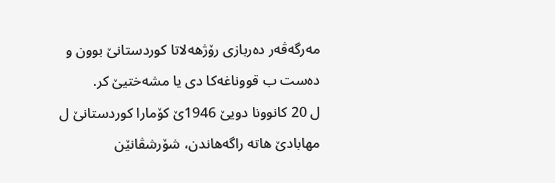مه‌رگه‌ڤه‌ر ده‌ربازى رۆژهه‌لاتا كوردستانێ بوون و ده‌ست ب قووناغه‌كا دى یا مشه‌ختیێ كر.
ل 20 كانوونا دویێ 1946ێ كۆمارا كوردستانێ ل مهابادێ هاته‌ راگه‌هاندن، شۆرشڤانێن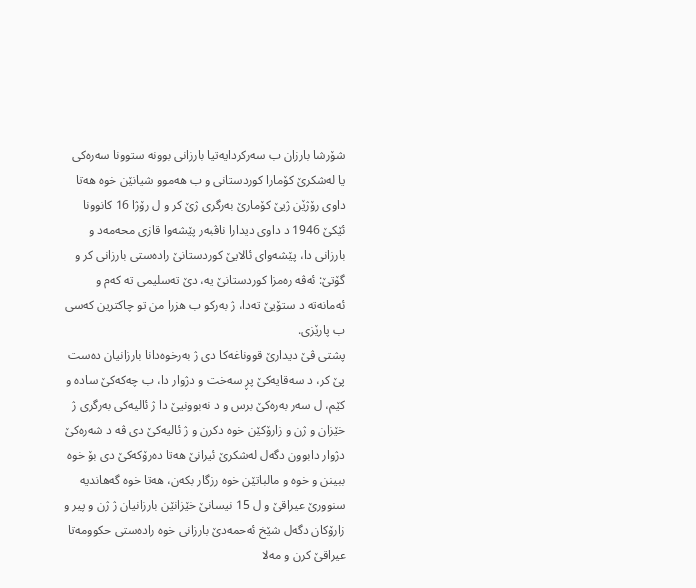شۆرشا بارزان ب سه‌ركردایه‌تیا بارزانى بوونه‌ ستوونا سه‌ره‌كی یا له‌شكرێ كۆمارا كوردستانى و ب هه‌موو شیانێن خوه‌ هه‌تا داوی رۆژێن ژیێ كۆمارێ به‌رگرى ژێ كر و ل رۆژا 16 كانوونا ئێكێ 1946 د داوی دیدارا ناڤبه‌ر پێشه‌وا قازى محه‌مه‌د و بارزانى دا، پێشه‌واى ئالایێ كوردستانێ راده‌ستى بارزانى كر و گۆتێ: ئه‌ڤه‌ ره‌مزا كوردستانێ یه‌، دێ ته‌سلیمی ته‌ كه‌م و ئه‌مانه‌ته‌ د ستۆیێ ته‌دا، ژ به‌ركو ب هزرا من تو چاكترین كه‌سى ب پارێزى.
پشتى ڤێ دیدارێ قووناغه‌كا دی ژ به‌رخوه‌دانا بارزانیان ده‌ست پێ كر، د سه‌قایه‌كێ پڕ سه‌خت و دژوار دا، ب چه‌كه‌كێ ساده‌ و كێم، ل سه‌ر به‌ره‌كێ برس و د نه‌بوونیێ دا ژ ئالیه‌كى به‌رگرى ژ خێزان و ژن و زارۆكێن خوه‌ دكرن و ژ ئالیه‌كێ دی ڤه‌ د شه‌ره‌كێ دژوار دابوون دگه‌ل له‌شكرێ ئیرانێ هه‌تا ده‌رۆكه‌كێ دى بۆ خوه‌ ببینن و خوه‌ و مالباتێن خوه‌ رزگار بكه‌ن، هه‌تا خوه‌ گه‌هاندیه‌ سنوورێ عیراقێ و ل 15 نیسانێ خێزانێن بارزانیان ژ ژن و پیر و زارۆكان دگه‌ل شێخ ئه‌حمه‌دێ بارزانى خوه‌ راده‌ستى حكوومه‌تا عیراقێ كرن و مه‌لا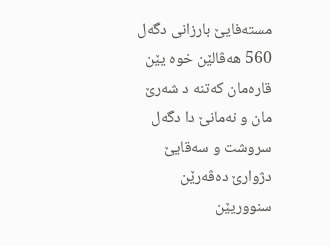مسته‌فایێ بارزانى دگه‌ل 560 هه‌ڤالێن خوه‌ یێن قاره‌مان كه‌تنه‌ د شه‌رێ مان و نه‌مانێ دا دگه‌ل سروشت و سه‌قایێ دژوارێ ده‌ڤه‌رێن سنووریێن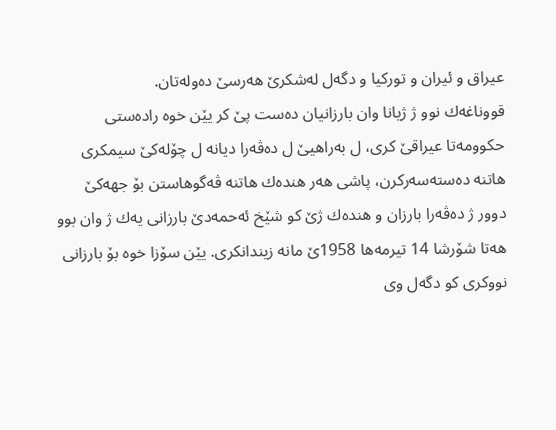عیراق و ئیران و توركیا و دگه‌ل له‌شكرێ هه‌رسێ ده‌وله‌تان.
قووناغه‌ك نوو ژ ژیانا وان بارزانیان ده‌ست پێ كر یێن خوه‌ راده‌ستى حكوومه‌تا عیراقێ كرى، ل به‌راهیێ ل ده‌ڤه‌را دیانه‌ ل چۆله‌كێ سیمكرى هاتنه‌ ده‌سته‌سه‌ركرن، پاشی هه‌ر هنده‌ك هاتنه‌ ڤه‌گوهاستن بۆ جهه‌كێ دوور ژ ده‌ڤه‌را بارزان و هنده‌ك ژێ كو شێخ ئه‌حمه‌دێ بارزانى یه‌ك ژ وان بوو هه‌تا شۆرشا 14 تیرمه‌ها 1958ێ مانه‌ زیندانكرى. یێن سۆزا خوه‌ بۆ بارزانى نووكرى كو دگه‌ل وى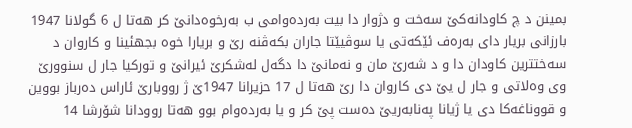بمینن د چ كاودانه‌كێ سه‌خت و دژوار دا بیت به‌رده‌وامى ب به‌رخوه‌دانێ كر هه‌تا ل 6 گولانا 1947 بارزانى بریار داى به‌ره‌ف ئێكه‌تى یا سوڤیێتا جاران بكه‌ڤنه‌ رێ و بریارا خوه‌ بجهئینا و كاروان د سه‌ختترین كاودان دا و د شه‌رێ مان و نه‌مانێ دا دگه‌ل له‌شكرێ ئیرانێ و توركیا جار ل سنوورێ وى وه‌لاتى و جار ل یێ دى كاروان دا رێ هه‌تا ل 17 حزیرانا 1947ێ ژ رووبارێ ئاراس ده‌رباز بووین و قووناغه‌كا دی یا ژیانا په‌نابه‌ریێ ده‌ست پێ كر و یا به‌رده‌وام بوو هه‌تا روودانا شۆرشا 14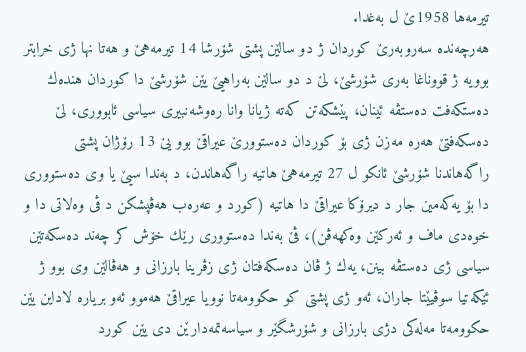تیرمه‌ها 1958ێ ل به‌غدا.
هه‌رچه‌نده‌ سه‌روبه‌رێ كوردان ژ دو سالێن پشتى شۆرشا 14 تیرمه‌هێ و هه‌تا نها ژى خرابتر بوویه‌ ژ قووناغا به‌رى شۆرشێ، لێ د دو سالێن به‌راهیێ یێن شۆرشێ دا كوردان هنده‌ك ده‌ستكه‌فت ده‌ستڤه‌ ئینان، پێشكه‌تن كه‌ته‌ ژیانا وانا ره‌وشه‌نبیرى سیاسى ئابوورى، لێ ده‌سكه‌فتێ هه‌ره‌ مه‌زن ژى بۆ كوردان ده‌ستوورێ عیراقێ بوو یێ 13 رۆژان پشتى راگه‌هاندنا شۆرشێ ئانكو ل 27 تیرمه‌هێ هاتیه‌ راگه‌هاندن، د به‌ندا سیێ یا وى ده‌ستوورى دا بۆ یه‌كه‌مین جار د دیرۆكا عیراقێ دا هاتیه‌ (كورد و عه‌ره‌ب هه‌ڤپشكن د ڤى وه‌لاتی دا و خوه‌دى ماف و ئه‌ركێن وه‌كهه‌ڤن)، ڤێ به‌ندا ده‌ستوورى رێك خۆش كر چه‌ند ده‌سكه‌تێن سیاسى ژى ده‌ستڤه‌ بینن، یه‌ك ژ ڤان ده‌سكه‌فتان ژى زڤرینا بارزانى و هه‌ڤالێن وى بوو ژ ئێكه‌تیا سوڤیێتا جاران، ئه‌و ژى پشتى كو حكوومه‌تا نوویا عیراقێ هه‌موو ئه‌و بریاره‌ لاداین یێن حكوومه‌تا مه‌له‌كی دژى بارزانى و شۆرشگێر و سیاسه‌تمه‌دارێن دى یێن كورد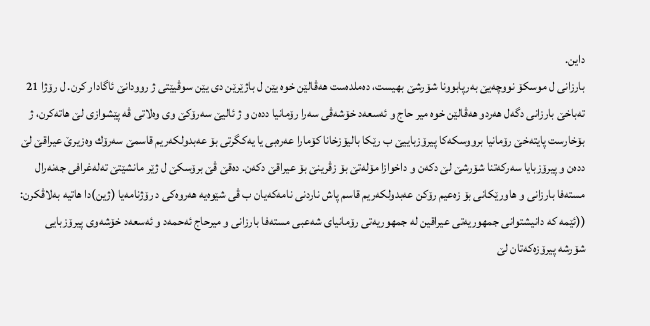داین.
بارزانى ل موسكۆ نووچه‌یێ به‌رپابوونا شۆرشێ بهیست، ده‌ملده‌ست هه‌ڤالێن خوه‌ یێن ل باژێرێن دى یێن سوڤیێتى ژ روودانێ ئاگادار كرن. ل رۆژا 21 ته‌باخێ بارزانى دگه‌ل هه‌ردو هه‌ڤالێن خوه‌ میر حاج و ئه‌سعه‌د خۆشه‌ڤى سه‌را رۆمانیا دده‌ن و ژ ئالیێ سه‌رۆكێ وى وه‌لاتی ڤه‌ پێشوازى لێ هاته‌كرن، ژ بۆخارست پایته‌خێ رۆمانیا برووسكه‌كا پیرۆزباییێ ب رێكا بالیۆزخانا كۆمارا عه‌ره‌بی یا یه‌كگرتى بۆ عه‌بدولكه‌ریم قاسمێ سه‌رۆك وه‌زیرێ عیراقێ لێ دده‌ن و پیرۆزبایا سه‌ركه‌تنا شۆرشێ لێ دكه‌ن و داخوازا مۆله‌تێ بۆ زڤرینێ بۆ عیراقێ دكه‌ن. ده‌قێ ڤێ برۆسكێ ل ژێر مانشێتێ ته‌له‌غرافى جه‌نه‌رال مسته‌فا بارزانى و هاورێكانى بۆ زه‌عیم رۆكن عه‌بدولكه‌ریم قاسم پاش ناردنى نامه‌كه‌یان ب ڤى شێوه‌یه‌ هه‌روه‌كى د رۆژنامه‌یا (ژین)دا هاتیه‌ به‌لاڤكرن:
((ئێمه‌ كه‌ دانیشتوانى جمهوریه‌تى عیراقین له‌ جمهوریه‌تى رۆمانیاى شه‌عبى مسته‌فا بارزانى و میرحاج ئه‌حمه‌د و ئه‌سعه‌د خۆشه‌وى پیرۆزبایى شۆرشه‌ پیرۆزه‌كه‌تان لێ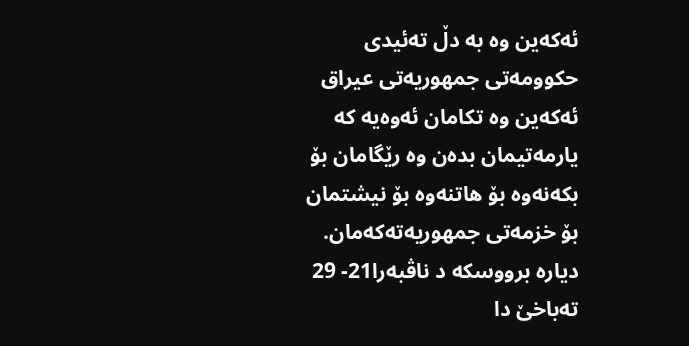ئه‌كه‌ین وه‌ به‌ دڵ ته‌ئیدى حكوومه‌تى جمهوریه‌تى عیراق ئه‌كه‌ین وه‌ تكامان ئه‌وه‌یه‌ كه‌ یارمه‌تیمان بده‌ن وه‌ رێگامان بۆ بكه‌نه‌وه‌ بۆ هاتنه‌وه‌ بۆ نیشتمان بۆ خزمه‌تى جمهوریه‌ته‌كه‌مان. دیاره‌ برووسكه‌ د ناڤبه‌را21- 29 ته‌باخێ دا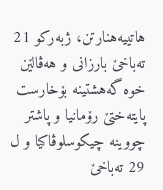هاتییه‌هنارتن، ژبه‌ركو 21 ته‌باخێ بارزانى و هه‌ڤالێن خوه‌ گه‌هشتینه‌ بۆخارست پایته‌ختێ رۆمانیا و پاشتر چووینه‌ چیكوسلوڤاكیا و ل 29 ته‌باخێ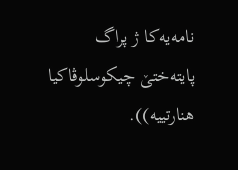نامه‌یه‌كا ژ پراگ پایته‌ختێ چیكوسلوڤاكیا هنارتییه‌)).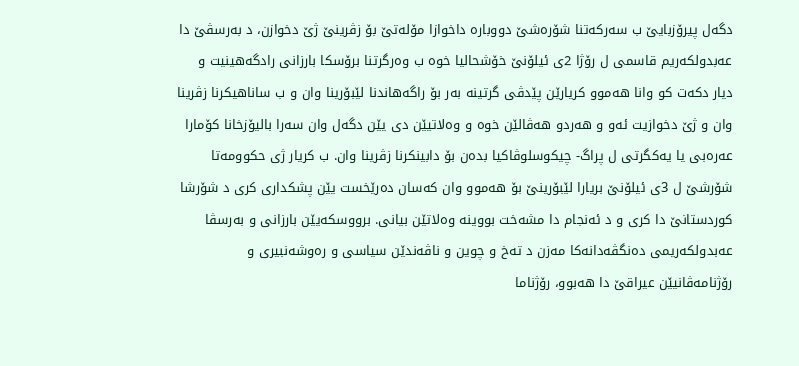دگه‌ل پیرۆزبایێ ب سه‌ركه‌تنا شۆره‌شێ دووباره‌ داخوازا مۆله‌تێ بۆ زڤرینێ ژێ دخوازن، د به‌رسڤێ دا عه‌بدولكه‌ریم قاسمى ل رۆژا 2ى ئیلۆنێ خۆشحالیا خوه‌ ب وه‌رگرتنا برۆسكا بارزانى رادگه‌هینیت و دیار دكه‌ت كو وانا هه‌موو كریارێن پێدڤى گرتینه‌ به‌ر بۆ راگه‌هاندنا لێبۆرینا وان و ب ساناهیكرنا زڤرینا وان و ژێ دخوازیت ئه‌و و هه‌ردو هه‌ڤالێن خوه‌ و وه‌لاتیێن دى یێن دگه‌ل وان سه‌را بالیۆزخانا كۆمارا عه‌ره‌بی یا یه‌كگرتى ل پراگ- چیكوسلوڤاكیا بده‌ن بۆ دابینكرنا زڤرینا وان. ب كریار ژى حكوومه‌تا شۆرشێ ل 3ى ئیلۆنێ بریارا لێبۆرینێ بۆ هه‌موو وان كه‌سان ده‌رێخست یێن پشكدارى كرى د شۆرشا كوردستانێ دا كرى و د ئه‌نجام دا مشه‌خت بووینه‌ وه‌لاتێن بیانى. برووسكه‌یێن بارزانى و به‌رسڤا عه‌بدولكه‌ریمى ده‌نگڤه‌دانه‌كا مه‌زن د ته‌خ و چوین و ناڤه‌ندێن سیاسى و ره‌وشه‌نبیرى و رۆژنامه‌ڤانیێن عیراقێ دا هه‌بوو، رۆژناما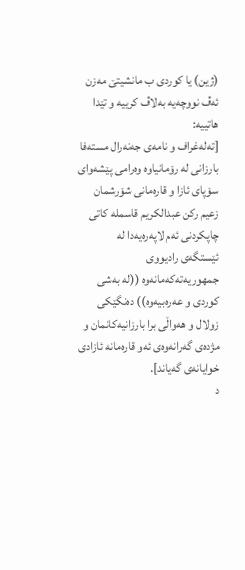(ژین) یا كوردى ب مانشیتێ مه‌زن ئه‌ڤ نووچه‌یه‌ به‌لاڤ كرییه‌ و تێدا هاتییه‌:
[ته‌له‌غراف و نامه‌ى جه‌نه‌رال مسته‌فا بارزانى له‌ رۆمانیاوه‌ وه‌رامى پێشه‌واى سۆپاى ئازا و قاره‌مانى شۆرشمان زعیم ركن عبدالكریم قاسمله‌ كاتى چاپكردنى ئه‌م لاپه‌ره‌یه‌دا له‌ ئێستگه‌ى رادیووى جمهوریه‌ته‌كه‌مانه‌وه‌ ((له‌ به‌شى كوردى و عه‌ره‌بیه‌وه‌)) ده‌نگێكى زولال و هه‌واڵى برا بارزانیه‌كانمان و مژده‌ى گه‌رانه‌وه‌ى ئه‌و قاره‌مانه‌ ئازادى خوایانه‌ى گه‌یاند].
د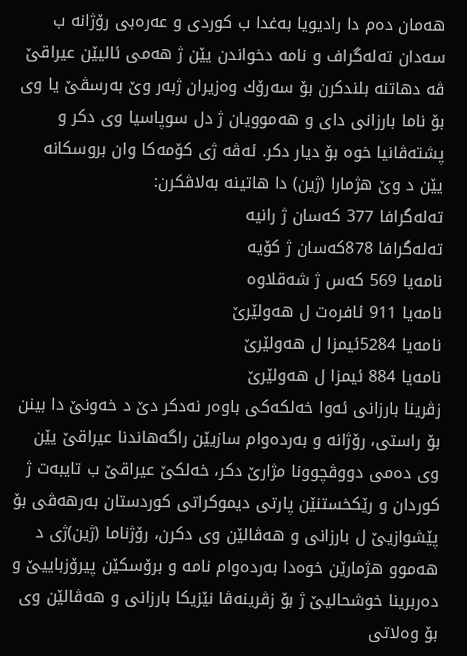هه‌مان ده‌م دا رادیویا به‌غدا ب كوردى و عه‌ره‌بى رۆژانه‌ ب سه‌دان ته‌له‌گراف و نامه‌ دخواندن یێن ژ هه‌مى ئالیێن عیراقێ ڤه‌ دهاتنه‌ بلندكرن بۆ سه‌رۆك وه‌زیران ژبه‌ر وێ به‌رسڤێ یا وى بۆ ناما بارزانى داى و هه‌موویان ژ دل سوپاسیا وى دكر و پشته‌ڤانیا خوه‌ بۆ دیار دكر. ئه‌ڤه‌ ژى كۆمه‌كا وان بروسكانه‌ یێن د وێ هژمارا (ژین) دا هاتینه‌ به‌لاڤكرن:
ته‌له‌گرافا 377 كه‌سان ژ رانیه‌
ته‌له‌گرافا 878كه‌سان ژ كۆیه‌
نامه‌یا 569 كه‌س ژ شه‌قلاوه‌
نامه‌یا 911 ئافره‌ت ل هه‌ولێرێ
نامه‌یا 5284ئیمزا ل هه‌ولێرێ
نامه‌یا 884 ئیمزا ل هه‌ولێرێ
زڤرینا بارزانى ئه‌وا خه‌لكه‌كى باوه‌ر نه‌دكر دێ د خه‌ونێ دا بینن بۆ راستى، رۆژانه‌ و به‌رده‌وام سازیێن راگه‌هاندنا عیراقێ یێن وى ده‌مى دووڤچوونا مژارێ دكر، خه‌لكێ عیراقێ ب تایبه‌ت ژ كوردان و رێكخستنێن پارتى دیموكراتى كوردستان به‌رهه‌ڤى بۆ پێشوازیێ ل بارزانى و هه‌ڤالێن وى دكرن، رۆژناما (ژین)ژى د هه‌موو هژمارێن خوه‌دا به‌رده‌وام نامه‌ و برۆسكێن پیرۆزباییێ و ده‌ربرینا خوشحالیێ ژ بۆ زڤرینه‌ڤا نێزیكا بارزانى و هه‌ڤالێن وى بۆ وه‌لاتى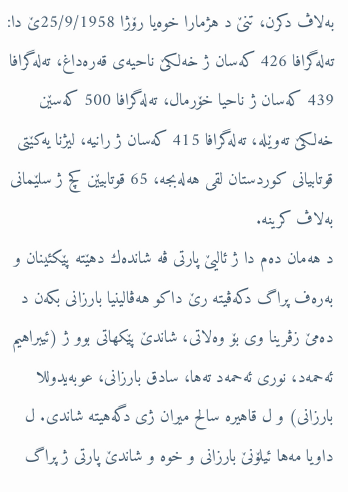به‌لاڤ دكرن، تنێ د هژمارا خوه‌یا رۆژا 25/9/1958ێ دا: ته‌له‌گرافا 426 كه‌سان ژ خه‌لكێ ناحیه‌ى قه‌ره‌داغ، ته‌له‌گرافا 439 كه‌سان ژ ناحیا خۆرمال، ته‌له‌گرافا 500 كه‌سێن خه‌لكێ ته‌وێله‌، ته‌له‌گرافا 415 كه‌سان ژ رانیه‌، لیژنا یه‌كێتى قوتابیانى كوردستان لقى هه‌له‌بجه‌، 65 قوتابیێن كچ ژ سلێمانى به‌لاڤ كرینه‌.
د هه‌مان ده‌م دا ژ ئالیێ پارتى ڤه‌ شانده‌ك دهێته‌ پێكئینان و به‌ره‌ف پراگ دكه‌ڤیته‌ رێ داكو هه‌ڤالینیا بارزانى بكه‌ن د ده‌مێ زڤرینا وى بۆ وه‌لاتى، شاندێ پێكهاتى بوو ژ (ئیبراهیم ئه‌حمه‌د، نورى ئه‌حمه‌د ته‌ها، سادق بارزانى، عوبه‌یدوللا بارزانى) و ل قاهیره‌ سالح میران ژى دگه‌هیته‌ شاندى. ل داویا مه‌ها ئیلۆنێ بارزانى و خوه‌ و شاندێ پارتى ژ پراگ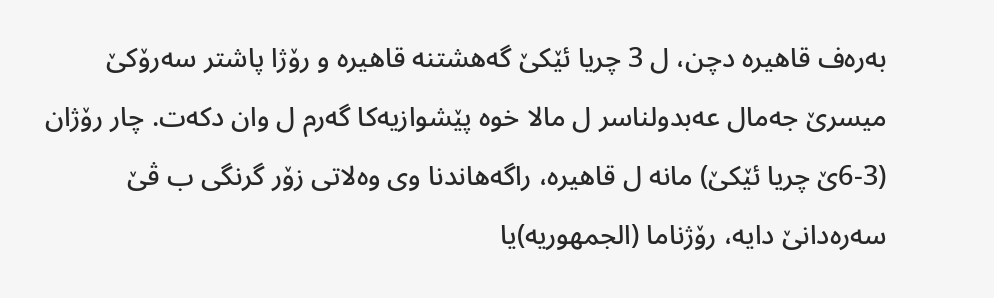به‌ره‌ف قاهیره‌ دچن، ل 3 چریا ئێكێ گه‌هشتنه‌ قاهیره‌ و رۆژا پاشتر سه‌رۆكێ میسرێ جه‌مال عه‌بدولناسر ل مالا خوه‌ پێشوازیه‌كا گه‌رم ل وان دكه‌ت. چار رۆژان (3-6ێ چریا ئێكێ) مانه‌ ل قاهیره‌، راگه‌هاندنا وى وه‌لاتى زۆر گرنگى ب ڤێ سه‌ره‌دانێ دایه‌، رۆژناما (الجمهوریه‌)یا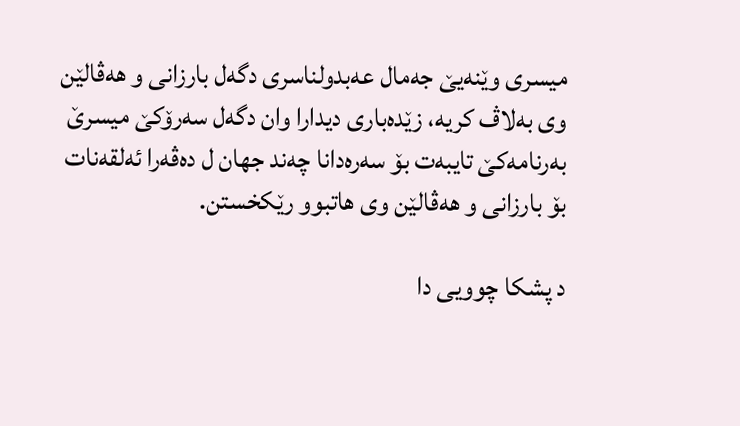میسرى وێنه‌یێ جه‌مال عه‌بدولناسرى دگه‌ل بارزانى و هه‌ڤالێن وى به‌لاڤ كریه‌، زێده‌بارى دیدارا وان دگه‌ل سه‌رۆكێ میسرێ به‌رنامه‌كێ تایبه‌ت بۆ سه‌ره‌دانا چه‌ند جهان ل ده‌ڤه‌را ئه‌لقه‌نات بۆ بارزانى و هه‌ڤالێن وى هاتبوو رێكخستن.

د پشكا چوویی دا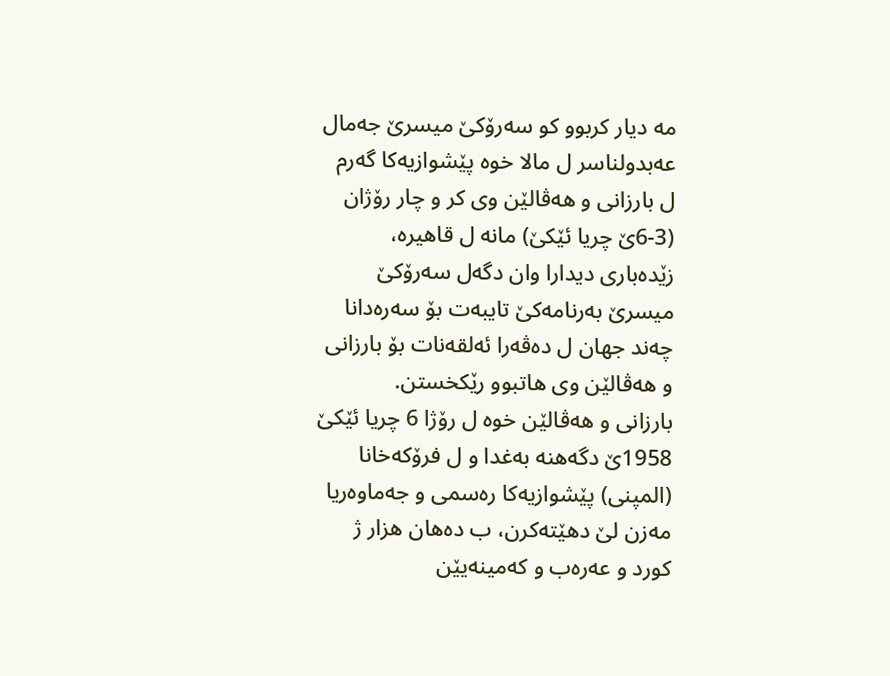مه‌ دیار كربوو كو سه‌رۆكێ میسرێ جه‌مال عه‌بدولناسر ل مالا خوه‌ پێشوازیه‌كا گه‌رم ل بارزانى و هه‌ڤالێن وى كر و چار رۆژان (3-6ێ چریا ئێكێ) مانه‌ ل قاهیره‌، زێده‌بارى دیدارا وان دگه‌ل سه‌رۆكێ میسرێ به‌رنامه‌كێ تایبه‌ت بۆ سه‌ره‌دانا چه‌ند جهان ل ده‌ڤه‌را ئه‌لقه‌نات بۆ بارزانى و هه‌ڤالێن وى هاتبوو رێكخستن.
بارزانى و هه‌ڤالێن خوه‌ ل رۆژا 6 چریا ئێكێ 1958ێ دگه‌هنه‌ به‌غدا و ل فرۆكه‌خانا (المپنى) پێشوازیه‌كا ره‌سمى و جه‌ماوه‌ریا مه‌زن لێ دهێته‌كرن، ب ده‌هان هزار ژ كورد و عه‌ره‌ب و كه‌مینه‌یێن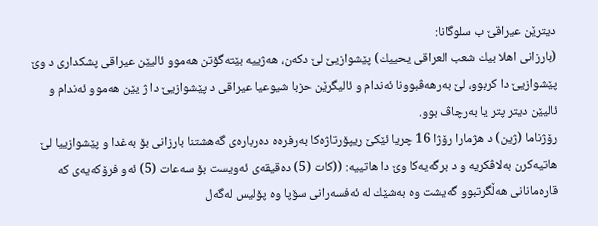دیترێن عیراقێ ب سلوگانا:
(بارزانى اهلا بیك شعب العراقی یحییك) پێشوازیێ لێ دكه‌ن، هه‌ژییه‌ بێته‌گۆتن هه‌موو ئالیێن عیراقى پشكدارى د وێ پێشوازیێ دا كربوو، لێ به‌رهه‌ڤبوونا ئه‌ندام و ئالیگرێن حزبا شیوعیا عیراقى د پێشوازیێ دا ژ یێن هه‌موو ئه‌ندام و ئالیێن دیتر پتر یا به‌رچاڤ بوو.
رۆژناما (ژین) د هژمارا رۆژا 16 چریا ئێكێ ریپۆرتاژه‌كا به‌رفره‌ه ده‌رباره‌ى گه‌هشتنا بارزانى بۆ به‌غدا و پێشوازییا لێ هاتیه‌كرن به‌لاڤكریه‌ و د برگه‌یه‌كا وێ دا هاتییه‌: ((كات (5) ده‌قیقه‌ى ئه‌ویست بۆ سه‌عات (5) ئه‌و فرۆكه‌یه‌ى كه‌ قاره‌مانانى هه‌ڵگرتبوو گه‌یشت وه‌ به‌شێك له‌ ئه‌فسه‌رانى سۆپا وه‌ پۆلیس له‌گه‌ل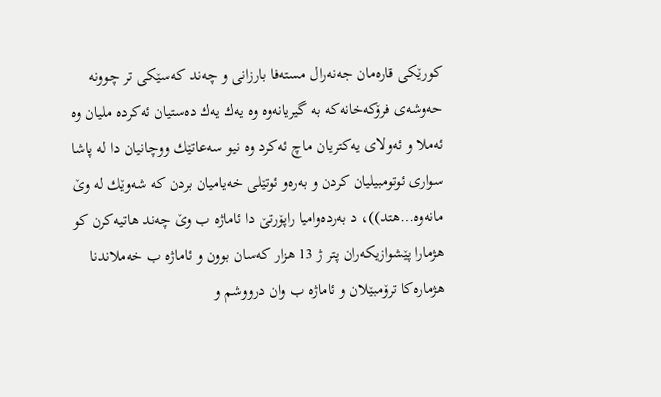كورێكى قاره‌مان جه‌نه‌رال مسته‌فا بارزانى و چه‌ند كه‌سێكى تر چوونه‌ حه‌وشه‌ى فرۆكه‌خانه‌كه‌ به‌ گیریانه‌وه‌ وه‌ یه‌ك یه‌ك ده‌ستیان ئه‌كرده‌ ملیان وه‌ ئه‌ملا و ئه‌ولاى یه‌كتریان ماچ ئه‌كرد وه‌ نیو سه‌عاتێك ووچانیان دا له‌ پاشا سوارى ئوتومبیلیان كردن و به‌ره‌و ئوتێلى خه‌یامیان بردن كه‌ شه‌وێك له‌ وێ مانه‌وه‌…هتد))، د به‌رده‌وامیا راپۆرتێ دا ئاماژه‌ ب وێ چه‌ند هاتیه‌كرن كو هژمارا پێشوازیكه‌ران پتر ژ 13 هزار كه‌سان بوون و ئاماژه‌ ب خه‌ملاندنا هژماره‌كا ترۆمبێلان و ئاماژه‌ ب وان درووشم و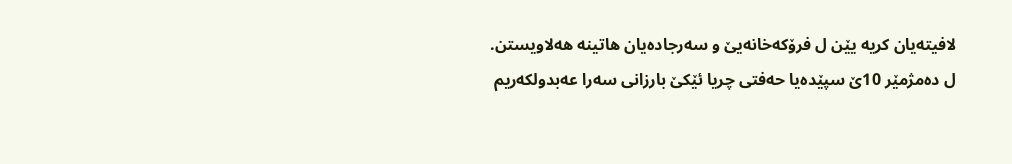لافیته‌یان كریه‌ یێن ل فرۆكه‌خانه‌یێ و سه‌رجاده‌یان هاتینه‌ هه‌لاویستن.
ل ده‌مژمێر 10ێ سپێده‌یا حه‌فتى چریا ئێكێ بارزانى سه‌را عه‌بدولكه‌ریم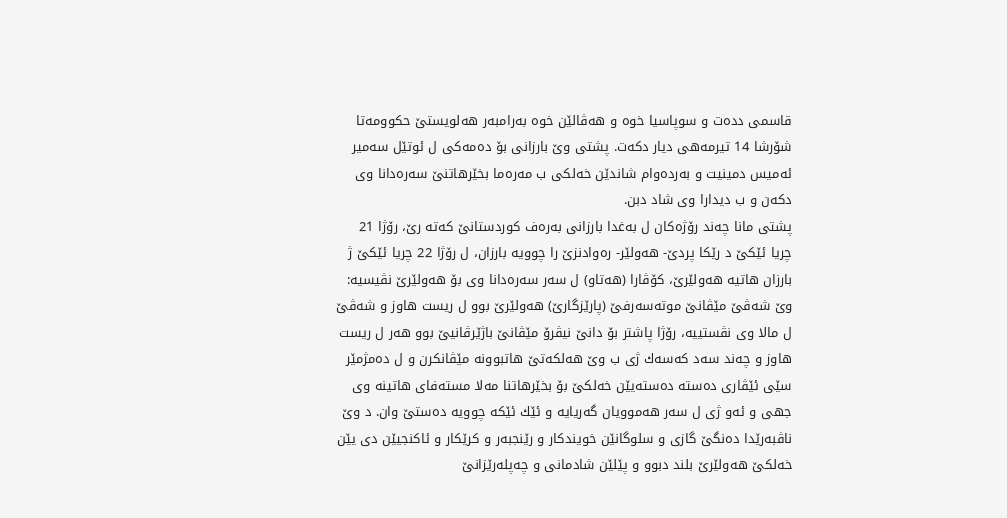قاسمى دده‌ت و سوپاسیا خوه‌ و هه‌ڤالێن خوه‌ به‌رامبه‌ر هه‌لویستێ حكوومه‌تا شۆرشا 14 تیرمه‌هى دیار دكه‌ت. پشتى وێ بارزانى بۆ ده‌مه‌كى ل ئوتێل سه‌میر ئه‌میس دمینیت و به‌رده‌وام شاندێن خه‌لكى ب مه‌ره‌ما بخێرهاتنێ سه‌ره‌دانا وى دكه‌ن و ب دیدارا وى شاد دبن.
پشتى مانا چه‌ند رۆژه‌كان ل به‌غدا بارزانى به‌ره‌ف كوردستانێ كه‌ته‌ رێ، رۆژا 21 چریا ئێكێ د رێكا پردێ- هه‌ولێر- ره‌وادنزێ را چوویه‌ بارزان، ل رۆژا 22 چریا ئێكێ ژ بارزان هاتیه‌ هه‌ولێرێ، كۆڤارا (هه‌تاو) ل سه‌ر سه‌ره‌دانا وى بۆ هه‌ولێرێ نڤیسیه‌: وێ شه‌ڤێ مێڤانێ موته‌سه‌رفێ (پارێزگارێ) هه‌ولێرێ بوو ل ریست هاوز و شه‌ڤێ ل مالا وى نڤستییه‌، رۆژا پاشتر بۆ دانێ نیڤرۆ مێڤانێ باژێرڤانیێ بوو هه‌ر ل ریست هاوز و چه‌ند سه‌د كه‌سه‌ك ژى ب وێ هه‌لكه‌تێ هاتبوونه‌ مێڤانكرن و ل ده‌مژمێر سێى ئێڤارى ده‌سته‌ ده‌سته‌یێن خه‌لكێ بۆ بخێرهاتنا مه‌لا مسته‌فاى هاتینه‌ وى جهى و ئه‌و ژى ل سه‌ر هه‌موویان گه‌ریایه‌ و ئێك ئێكه‌ چوویه‌ ده‌ستێ وان. د وێ ناڤبه‌رێدا ده‌نگێ گازى و سلوگانێن خویندكار و رێنجبه‌ر و كرێكار و ئاكنجیێن دى یێن خه‌لكێ هه‌ولێرێ بلند دبوو و پێلێن شادمانى و چه‌پله‌رێزانێ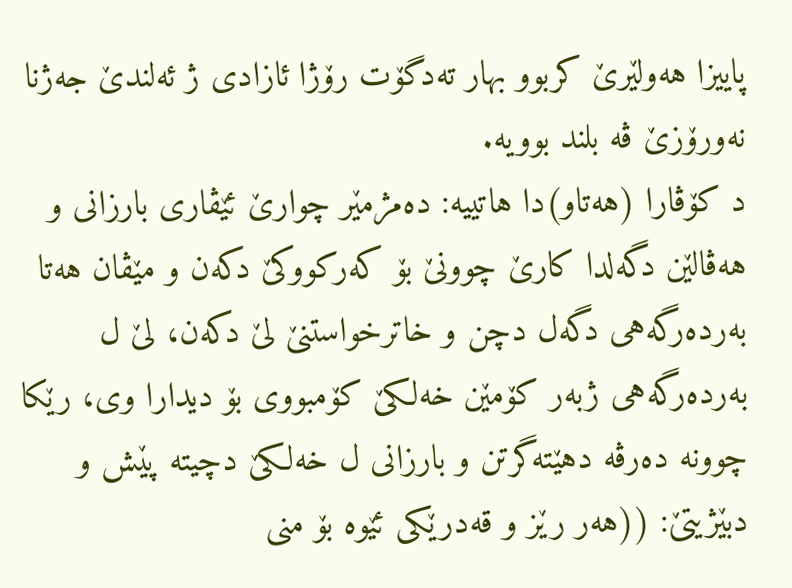پاییزا هه‌ولێرێ كربوو بهار ته‌دگۆت رۆژا ئازادى ژ ئه‌لندێ جه‌ژنا نه‌ورۆزێ ڤه‌ بلند بوویه‌.
د كۆڤارا (هه‌تاو)دا هاتییه‌: ده‌مژمێر چوارێ ئێڤارى بارزانى و هه‌ڤالێن دگه‌لدا كارێ چوونێ بۆ كه‌ركووكێ دكه‌ن و مێڤان هه‌تا به‌رده‌رگه‌هى دگه‌ل دچن و خاترخواستنێ لێ دكه‌ن، لێ ل به‌رده‌رگه‌هى ژبه‌ر كۆمێن خه‌لكێ كۆمبووى بۆ دیدارا وى، رێكا چوونه‌ ده‌رڤه‌ دهێته‌گرتن و بارزانى ل خه‌لكێ دچیته‌ پێش و دبێژیتێ: ((هه‌ر رێز و قه‌درێكى ئێوه‌ بۆ منى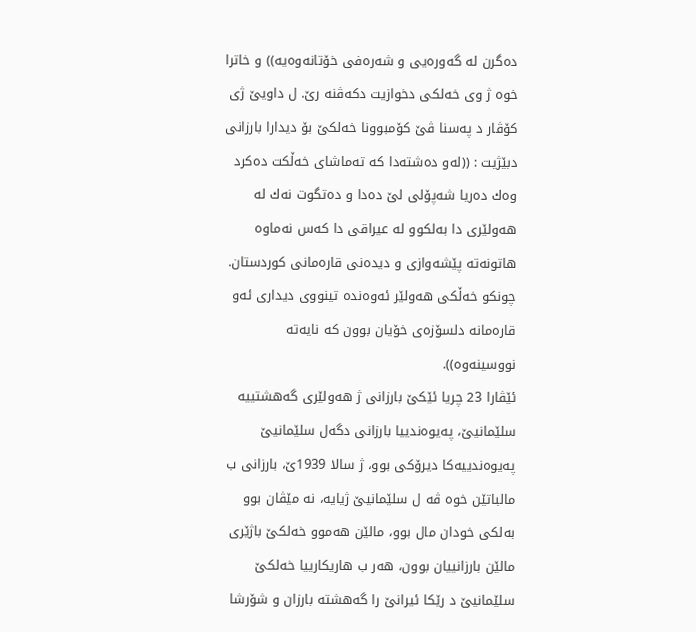ده‌گرن له‌ گه‌وره‌یى و شه‌ره‌فى خۆتانه‌وه‌یه‌)) و خاترا خوه‌ ژ وى خه‌لكى دخوازیت دكه‌ڤنه‌ رێ. ل داویێ ژى كۆڤار د په‌سنا ڤێ كۆمبوونا خه‌لكێ بۆ دیدارا بارزانى دبێژیت : ((له‌و ده‌شته‌دا كه‌ ته‌ماشاى خه‌ڵكت ده‌كرد وه‌ك ده‌ریا شه‌پۆلى لێ ده‌دا و ده‌تگوت نه‌ك له‌ هه‌ولێرى دا به‌لكوو له‌ عیراقى دا كه‌س نه‌ماوه‌ هاتونه‌ته‌ پێشه‌وازى و دیده‌نى قاره‌مانى كوردستان. چونكو خه‌ڵكى هه‌ولێر ئه‌وه‌نده‌ تینووى دیدارى ئه‌و قاره‌مانه‌ دلسۆزه‌ى خۆیان بوون كه‌ نایه‌ته‌ نووسینه‌وه‌)).
ئێڤارا 23 چریا ئێكێ بارزانى ژ هه‌ولێرى گه‌هشتییه‌ سلێمانیێ، په‌یوه‌ندییا بارزانى دگه‌ل سلێمانیێ په‌یوه‌ندییه‌كا دیرۆكى بوو، ژ سالا 1939ێ، بارزانى ب مالباتێن خوه‌ ڤه‌ ل سلێمانیێ ژیایه‌، نه‌ مێڤان بوو به‌لكى خودان مال بوو، مالێن هه‌موو خه‌لكێ باژێرى مالێن بارزانییان بوون، هه‌ر ب هاریكارییا خه‌لكێ سلێمانیێ د رێكا ئیرانێ را گه‌هشته‌ بارزان و شۆرشا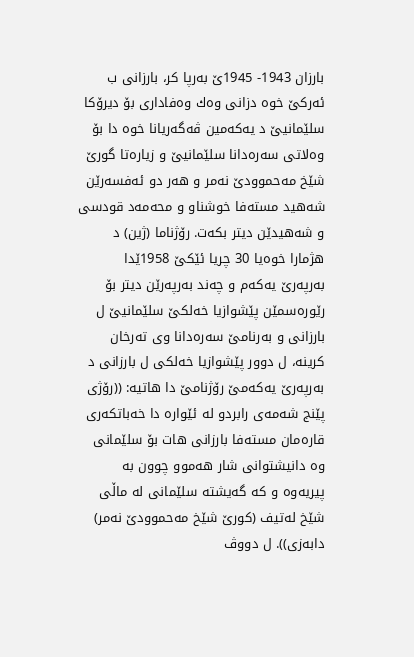بارزان 1943- 1945ێ به‌رپا كر، بارزانى ب ئه‌ركێ خوه‌ دزانى وه‌ك وه‌فادارى بۆ دیرۆكا سلێمانیێ د یه‌كه‌مین ڤه‌گه‌ریانا خوه‌ دا بۆ وه‌لاتى سه‌ره‌دانا سلێمانیێ و زیاره‌تا گورێ شێخ مه‌حموودێ نه‌مر و هه‌ر دو ئه‌فسه‌رێن شه‌هید مسته‌فا خوشناو و محه‌مه‌د قودسى و شه‌هیدێن دیتر بكه‌ت. رۆژناما (ژین) د هژمارا خوه‌یا 30 چریا ئێكێ 1958ێدا به‌رپه‌رێ یه‌كه‌م و چه‌ند به‌رپه‌رێن دیتر بۆ رێوره‌سمێن پێشوازیا خه‌لكێ سلێمانیێ ل بارزانى و به‌رنامێ سه‌ره‌دانا وى ته‌رخان كرینه‌، ل دوور پێشوازیا خه‌لكى ل بارزانى د به‌رپه‌رێ یه‌كه‌مێ رۆژنامێ دا هاتیه‌: ((رۆژى پێنج شه‌مه‌ى رابردو له‌ ئێواره‌ دا خه‌باتكه‌رى قاره‌مان مسته‌فا بارزانى هات بۆ سلێمانى وه‌ دانیشتوانى شار هه‌موو چوون به‌ پیریه‌وه‌ و كه‌ گه‌یشته‌ سلێمانى له‌ ماڵى شێخ له‌تیف (كورێ شێخ مه‌حموودێ نه‌مر) دابه‌زى)). ل دووڤ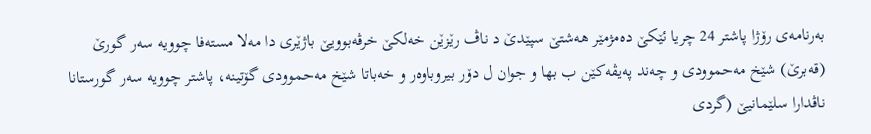به‌رنامه‌ى رۆژا پاشتر 24 چریا ئێكێ ده‌مژمێر هه‌شتێ سپێدێ د ناڤ رێزێن خه‌لكێ خرڤه‌بوویێ باژێری دا مه‌لا مسته‌فا چوویه‌ سه‌ر گورێ (قه‌برێ) شێخ مه‌حموودى و چه‌ند په‌یڤه‌كێن ب بها و جوان ل دۆر بیروباوه‌ر و خه‌باتا شێخ مه‌حموودى گۆتینه‌، پاشتر چوویه‌ سه‌ر گورستانا ناڤدارا سلێمانیێ (گردى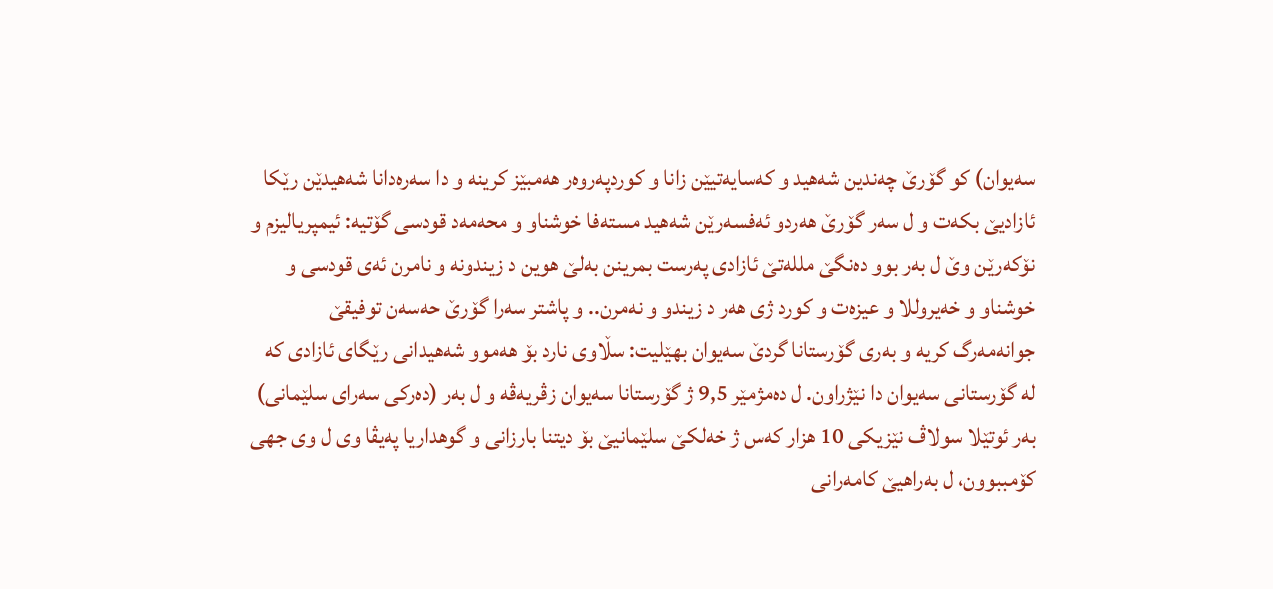سه‌یوان) كو گۆرێ چه‌ندین شه‌هید و كه‌سایه‌تیێن زانا و كوردپه‌روه‌ر هه‌مبێز كرینه‌ و دا سه‌ره‌دانا شه‌هیدێن رێكا ئازادیێ بكه‌ت و ل سه‌ر گۆرێ هه‌ردو ئه‌فسه‌رێن شه‌هید مسته‌فا خوشناو و محه‌مه‌د قودسى گۆتیه‌: ئیمپریالیزم و نۆكه‌رێن وێ ل به‌ر بوو ده‌نگێ ملله‌تێ ئازادى په‌رست بمرینن به‌لێ هوین د زیندونه‌ و نامرن ئه‌ى قودسى و خوشناو و خه‌یروللا و عیزه‌ت و كورد ژى هه‌ر د زیندو و نه‌مرن.. و پاشتر سه‌را گۆرێ حه‌سه‌ن توفیقێ جوانه‌مه‌رگ كریه‌ و به‌رى گۆرستانا گردێ سه‌یوان بهێلیت: سڵاوى نارد بۆ هه‌موو شه‌هیدانى رێگاى ئازادى كه‌ له‌ گۆرستانى سه‌یوان دا نێژراون. ل ده‌مژمێر 9,5 ژ گۆرستانا سه‌یوان زڤریه‌ڤه‌ و ل به‌ر (ده‌ركى سه‌راى سلێمانى) به‌ر ئوتێلا سولاڤ نێزیكى 10 هزار كه‌س ژ خه‌لكێ سلێمانیێ بۆ دیتنا بارزانى و گوهداریا په‌یڤا وى ل وى جهى كۆمببوون، ل به‌راهیێ كامه‌رانى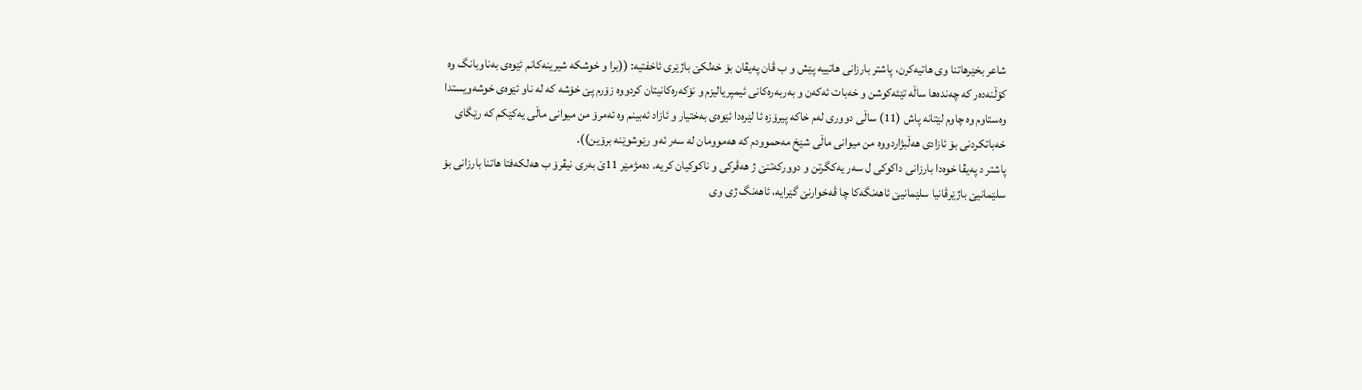شاعر بخێرهاتنا وى هاتیه‌كرن، پاشتر بارزانى هاتییه‌ پێش و ب ڤان په‌یڤان بۆ خه‌لكێ باژێرى ئاخفتیه‌: ((برا و خوشكه‌ شیرینه‌كانم ئێوه‌ى به‌ناوبانگ وه‌ كۆڵنه‌ده‌ر كه‌ چه‌نده‌ها ساڵه‌ تێئه‌كوشن و خه‌بات ئه‌كه‌ن و به‌ربه‌ره‌كانى ئیمپریالیزم و نۆكه‌ره‌كانیتان كردووه‌ زۆرم پێ خۆشه‌ كه‌ له‌ ناو ئێوه‌ى خوشه‌ویستدا وه‌ستاوم وه‌ چاوم لێتانه‌ پاش (11) ساڵى دوورى له‌م خاكه‌ پیرۆزه‌ ئا لێره‌دا ئێوه‌ى به‌ختیار و ئازاد ئه‌بینم وه‌ ئه‌مرۆ من میوانى ماڵى یه‌كێكم كه‌ رێگاى خه‌باتكردنى بۆ ئازادى هه‌ڵبژاردووه‌ من میوانى ماڵى شێخ مه‌حموودم كه‌ هه‌موومان له‌ سه‌ر ئه‌و رێوشوێنه‌ برۆین)).
پاشتر د په‌یڤا خوه‌دا بارزانى داكوكى ل سه‌ر یه‌كگرتن و دووركه‌تنێ ژ هه‌ڤركى و ناكوكیان كریه‌. ده‌مژمێر 11ێ به‌رى نیڤرۆ ب هه‌لكه‌فتا هاتنا بارزانى بۆ سلێمانیێ باژێرڤانیا سلێمانیێ ئاهه‌نگه‌كا چا ڤه‌خوارنێ گێرایه‌، ئاهه‌نگ ژى وى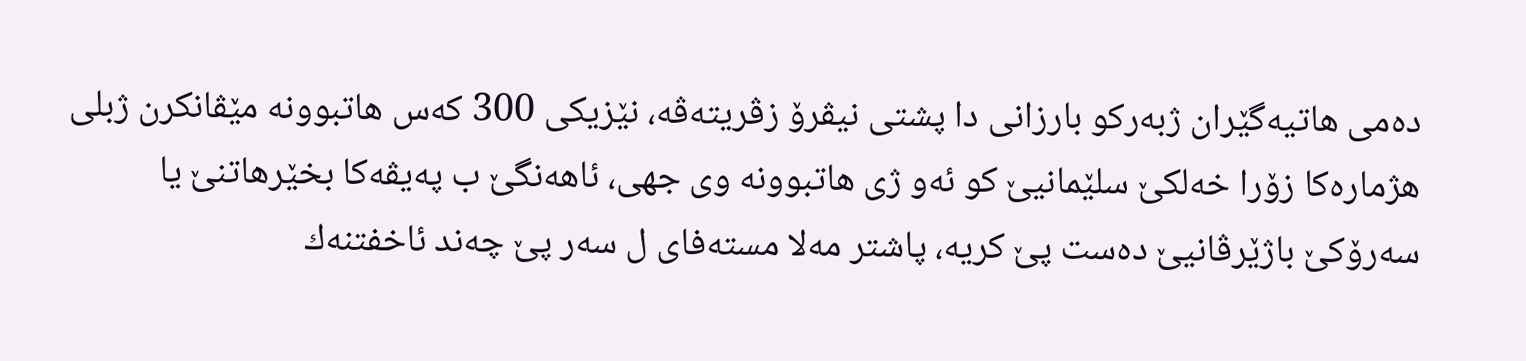ده‌مى هاتیه‌گێران ژبه‌ركو بارزانى دا پشتى نیڤرۆ زڤریته‌ڤه‌، نێزیكى 300 كه‌س هاتبوونه‌ مێڤانكرن ژبلى هژماره‌كا زۆرا خه‌لكێ سلێمانیێ كو ئه‌و ژى هاتبوونه‌ وى جهى، ئاهه‌نگێ ب په‌یڤه‌كا بخێرهاتنێ یا سه‌رۆكێ باژێرڤانیێ ده‌ست پێ كریه‌، پاشتر مه‌لا مسته‌فاى ل سه‌ر پێ چه‌ند ئاخفتنه‌ك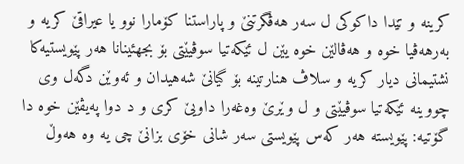كرینه‌ و تێدا داكوكى ل سه‌ر هه‌ڤگرتنێ و پاراستنا كۆمارا نوو یا عیراقێ كریه‌ و به‌رهه‌ڤیا خوه‌ و هه‌ڤالێن خوه‌ یێن ل ئێكه‌تیا سوڤیێتى بۆ بجهئینانا هه‌ر پێویستیه‌كا نشتیمانى دیار كریه‌ و سلاڤ هنارتینه‌ بۆ گیانێ شه‌هیدان و ئه‌وێن دگه‌ل وى چووینه‌ ئێكه‌تیا سوڤیێتى و ل وێرێ وه‌غه‌را داویێ كرى و د دوا په‌یڤێن خوه‌ دا گۆتیه‌: پێویسته‌ هه‌ر كه‌س پێویستى سه‌ر شانى خۆی بزانێ چی یه‌ وه‌ هه‌وڵ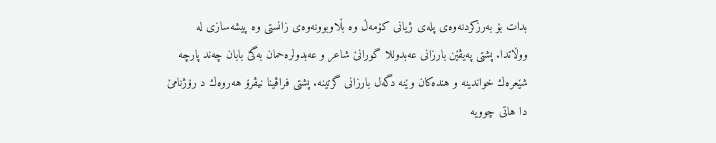بدات بۆ به‌رزكردنه‌وه‌ى پله‌ى ژیانى كۆمه‌ڵ وه‌ بڵاوبوونه‌وه‌ى زانستى وه‌ پیشه‌سازى له‌ ووڵاتدا. پشتى په‌یڤێن بارزانى عه‌بدوللا گورانێ شاعر و عه‌بدولره‌حمان به‌گێ بابان چه‌ند پارچه‌ شێعره‌ك خواندینه‌ و هنده‌كان وێنه‌ دگه‌ل بارزانى گرتینه‌. پشتى فراڤینا نیڤرۆ هه‌روه‌ك د رۆژنامێ دا هاتی چوویه‌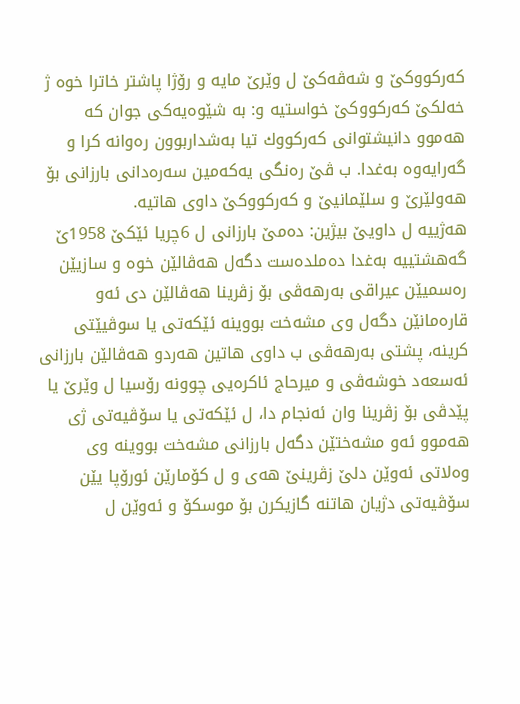كه‌ركووكێ و شه‌ڤه‌كێ ل وێرێ مایه‌ و رۆژا پاشتر خاترا خوه‌ ژ خه‌لكێ كه‌ركووكێ خواستیه‌ و: به‌ شێوه‌یه‌كى جوان كه‌ هه‌موو دانیشتوانى كه‌ركووك تیا به‌شداربوون ره‌وانه‌ كرا و گه‌رایه‌وه‌ به‌غدا. ب ڤێ ره‌نگى یه‌كه‌مین سه‌ره‌دانى بارزانى بۆ هه‌ولێرێ و سلێمانیێ و كه‌ركووكێ داوى هاتیه‌.
هه‌ژییه‌ ل داویێ بیژین: ده‌مێ بارزانى ل 6چریا ئێكێ 1958ێ گه‌هشتییه‌ به‌غدا ده‌ملده‌ست دگه‌ل هه‌ڤالێن خوه‌ و سازیێن ره‌سمیێن عیراقى به‌رهه‌ڤى بۆ زڤرینا هه‌ڤالێن دی ئه‌و قاره‌مانێن دگه‌ل وى مشه‌خت بووینه‌ ئێكه‌تی یا سوڤیێتى كرینه‌، پشتى به‌رهه‌ڤى ب داوی هاتین هه‌ردو هه‌ڤالێن بارزانى ئه‌سعه‌د خوشه‌ڤى و میرحاج ئاكره‌یى چوونه‌ رۆسیا ل وێرێ یا پێدڤى بۆ زڤرینا وان ئه‌نجام دا، ل ئێكه‌تى یا سۆڤیه‌تى ژى هه‌موو ئه‌و مشه‌ختێن دگه‌ل بارزانى مشه‌خت بووینه‌ وى وه‌لاتى ئه‌وێن دلێ زڤرینێ هه‌ى و ل كۆمارێن ئورۆپا یێن سۆڤیه‌تى دژیان هاتنه‌ گازیكرن بۆ موسكۆ و ئه‌وێن ل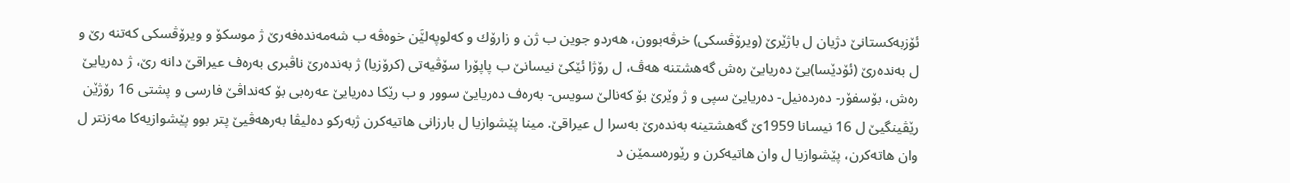ئۆزبه‌كستانێ دژیان ل باژێرێ (ویرۆڤسكى) خرڤه‌بوون، هه‌ردو جوین ب ژن و زارۆك و كه‌لوپه‌لێَن خوه‌ڤه‌ ب شه‌مه‌نده‌فه‌رێ ژ موسكۆ و ویرۆڤسكى كه‌تنه‌ رێ و ل به‌نده‌رێ (ئۆدێسا)یێ ده‌ریایێ ره‌ش گه‌هشتنه‌ هه‌ڤ، ل رۆژا ئێكێ نیسانێ ب پاپۆرا سۆڤیه‌تى (كرۆزیا) ژ به‌نده‌رێ ناڤبرى به‌ره‌ف عیراقێ دانه‌ رێ، ژ ده‌ریایێ ره‌ش، بۆسفۆر- ده‌رده‌نیل- ده‌ریایێ سپى و ژ وێرێ بۆ كه‌نالێ سویس- به‌ره‌ف ده‌ریایێ سوور و ب رێكا ده‌ریایێ عه‌ره‌بى بۆ كه‌نداڤێ فارسى و پشتى 16 رۆژێن رێڤینگیێ ل 16 نیسانا 1959ێ گه‌هشتینه‌ به‌نده‌رێ به‌سرا ل عیراقێ. مینا پێشوازیا ل بارزانى هاتیه‌كرن ژبه‌ركو ده‌لیڤا به‌رهه‌ڤیێ پتر بوو پێشوازیه‌كا مه‌زنتر ل وان هاته‌كرن، پێشوازیا ل وان هاتیه‌كرن و رێوره‌سمێن د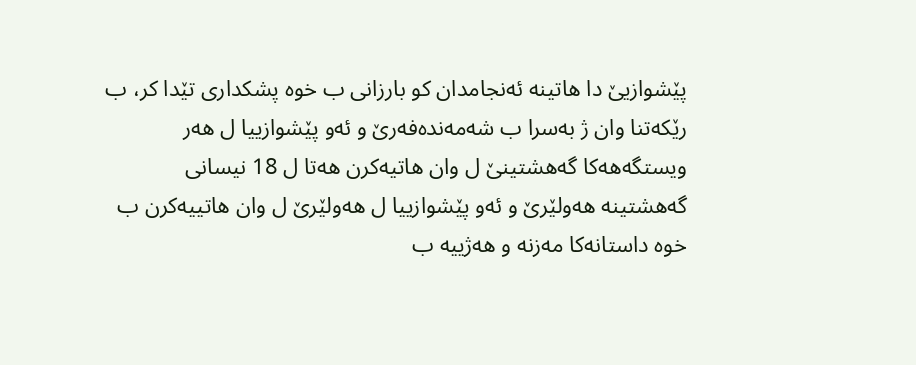پێشوازیێ دا هاتینه‌ ئه‌نجامدان كو بارزانى ب خوه‌ پشكدارى تێدا كر، ب رێكه‌تنا وان ژ به‌سرا ب شه‌مه‌نده‌فه‌رێ و ئه‌و پێشوازییا ل هه‌ر ویستگه‌هه‌كا گه‌هشتینێ ل وان هاتیه‌كرن هه‌تا ل 18 نیسانى گه‌هشتینه‌ هه‌ولێرێ و ئه‌و پێشوازییا ل هه‌ولێرێ ل وان هاتییه‌كرن ب خوه‌ داستانه‌كا مه‌زنه‌ و هه‌ژییه‌ ب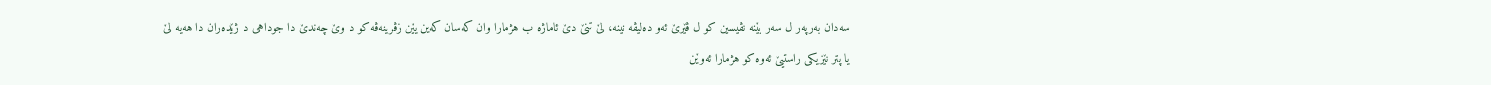سه‌دان به‌رپه‌ر ل سه‌ر بێنه‌ نڤیسین كو ل ڤێرێ ئه‌و ده‌لیڤه‌ نینه‌، لێ تنێ دێ ئاماژه‌ ب هژمارا وان كه‌سان كه‌ین یێن زڤرینه‌ڤه‌ كو د وێ چه‌ندێ دا جوداهى د ژێده‌ران دا هه‌یه‌ لێ یا پتر نێزیكى راستیێ ئه‌وه‌ كو هژمارا ئه‌وێن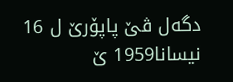دگه‌ل ڤێ پاپۆرێ ل 16 نیسانا1959 ێ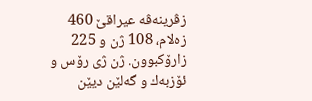زڤرینه‌ڤه‌ عیراقێ 460 زه‌لام، 108 ژن و 225 زارۆكبوون. ژن ژى رۆس و ئۆزبه‌ك و گه‌لێن دیێن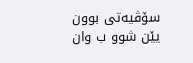سۆڤیه‌تى بوون یێن شوو ب وان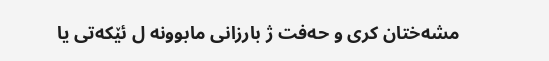مشه‌ختان كرى و حه‌فت ژ بارزانی مابوونه‌ ل ئێكه‌تى یا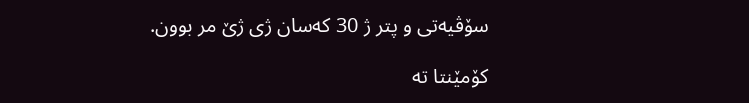سۆڤیه‌تى و پتر ژ 30 كه‌سان ژى ژێ مر بوون.

کۆمێنتا تە